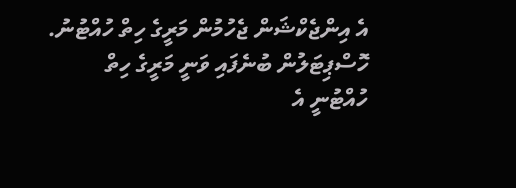އެ އިންޖެކްޝަން ޖެހުމުން މަރީގެ ހިތް ހުއްޓުނު. ހޮސްޕިޓަލުން ބުނެފައި ވަނީ މަރީގެ ހިތް ހުއްޓުނީ އެ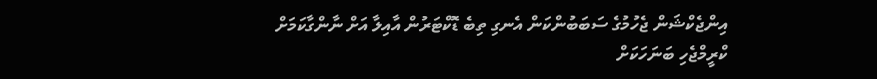އިންޖެކްޝަން ޖެހުމުގެ ސަބަބުންކަން އެނގި ތިބެ ޑޮކްޓަރުން އާއިލާ އަށް ނާންގާކަމަށް
ކްރީމްޖެހި ބަނަހަކަށް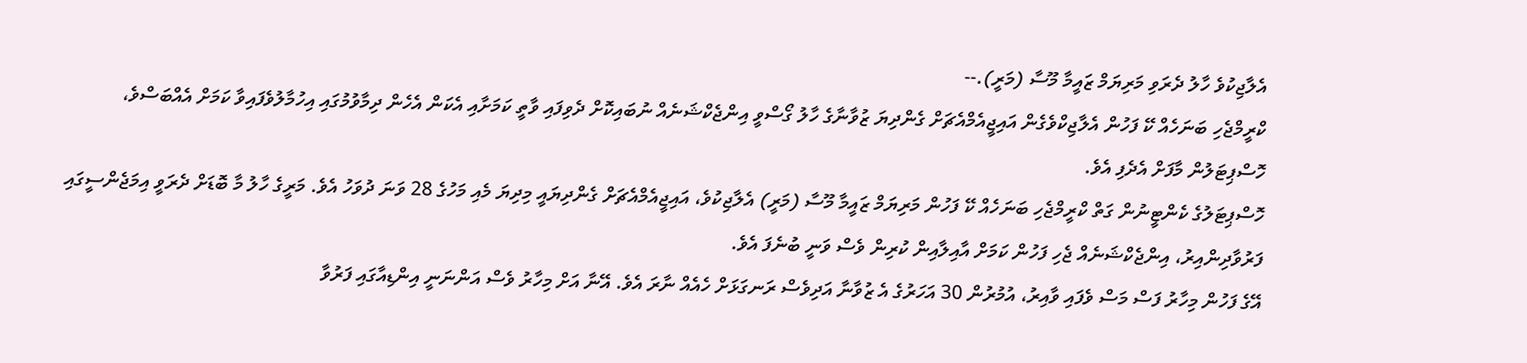އެލާޖިކުވެ ހާލު ދެރަވި މަރިޔަމް ޒައީމާ މޫސާ (މަރީ).--
ކްރީމްޖެހި ބަނަހެއް ކޭ ފަހުން އެލާޖިކްވެގެން އައިޖީއެމްއެޗަށް ގެންދިޔަ ޒުވާނާގެ ހާލު ގޯސްވީ އިންޖެކްޝަނެއް ނުބައިކޮށް ދެވިފައި ވާތީ ކަމަށާއި އެކަން އެހެން ދިމާވުމުގައި އިހުމާލުވެފައިވާ ކަމަށް އެއްބަސްވެ، ހޮސްޕިޓަލުން މާފަށް އެދެފި އެވެ.
ހޮސްޕިޓަލުގެ ކެންޓީނުން ގަތް ކްރީމްޖެހި ބަނަހެއް ކޭ ފަހުން މަރިޔަމް ޒައީމާ މޫސާ (މަރީ) އެލާޖިކުވެ، އައިޖީއެމްއެޗަށް ގެންދިޔައީ މިދިޔަ މެއި މަހުގެ 28 ވަނަ ދުވަހު އެވެ. މަރީގެ ހާލު މާ ބޮޑަށް ދެރަވީ އިމަޖެންސީގައި ފަރުވާދިންއިރު، އިންޖެކްޝަނެއް ޖެހި ފަހުން ކަމަށް އާއިލާއިން ކުރިން ވެސް ވަނީ ބުނެފަ އެވެ.
އޭގެ ފަހުން މިހާރު ފަސް މަސް ވެފައި ވާއިރު، އުމުރުން 30 އަހަރުގެ އެ ޒުވާނާ އަދިވެސް ރަނގަޅަށް ހެއެއް ނާރަ އެވެ. އޭނާ އަށް މިހާރު ވެސް އަންނަނީ އިންޑިއާގައި ފަރުވާ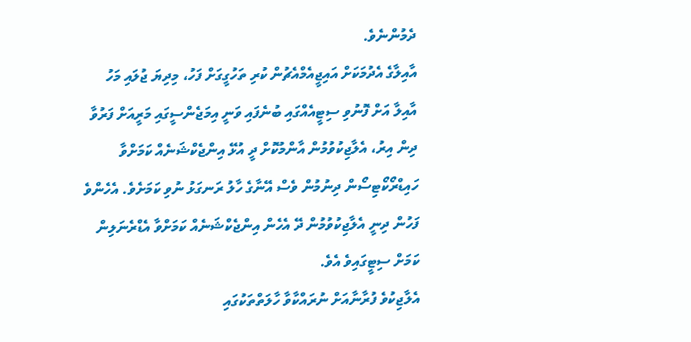ދެމުންނެވެ.
އާއިލާގެ އެދުމަކަށް އައިޖީއެމްއެޗުން ކުރި ތަހުގީގަށް ފަހު، މިދިޔަ ޖުލައި މަހު އާއިލާ އަށް ފޮނުވި ސިޓީއެއްގައި ބުނެފައި ވަނީ އިމަޖެންސީގައި މަރީއަށް ފަރުވާ ދިން އިރު، އެލާޖިކުވުމުން އާންމުކޮށް ދީ އުޅޭ އިންޖެކްޝަނެއް ކަމަށްވާ ހައިޑްރޯކޯޓިސޯން ދިނުމުން ވެސް އޭނާގެ ހާލު ރަނގަޅު ނުވި ކަމަށެވެ. އެހެންވެ ފަހުން ދިނީ އެލާޖިކުވުމުން ދޭ އެހެން އިންޖެކްޝަނެއް ކަމަށްވާ އެޑްރެނަލިން ކަމަށް ސިޓީގައިވެ އެވެ.
އެލާޖިކުވެ ފުރާނާއަށް ނުރައްކާވާ ހާލަތްތަކުގައި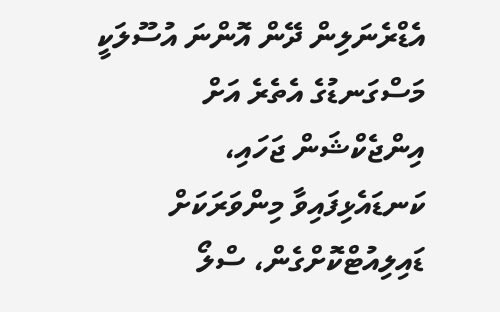އެޑްރެނަލިން ދޭން އޮންނަ އުސޫލަކީ މަސްގަނޑުގެ އެތެރެ އަށް އިންޖެކްޝަން ޖަހައި، ކަނޑައެޅިފައިވާ މިންވަރަކަށް ޑައިލިއުޓްކޮށްގެން، ސްލޯ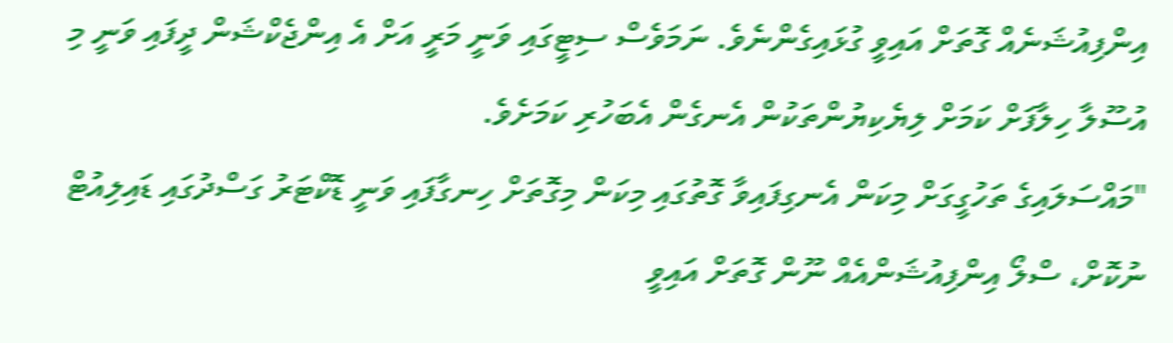އިންފިއުޝަނެއް ގޮތަށް އައިވީ ގުޅައިގެންނެވެ. ނަމަވެސް ސިޓީގައި ވަނީ މަރީ އަށް އެ އިންޖެކްޝަން ދީފައި ވަނީ މި އުސޫލާ ހިލާފަށް ކަމަށް ލިޔެކިޔުންތަކުން އެނގެން އެބަހުރި ކަމަށެވެ.
"މައްސަލައިގެ ތަހުގީގަށް މިކަން އެނގިފައިވާ ގޮތުގައި މިކަން މިގޮތަށް ހިނގާފައި ވަނީ ޑޮކްޓަރު ގަސްދުގައި ޑައިލިއުޓް ނުކޮށް، ސްލޯ އިންފިއުޝަންއެއް ނޫން ގޮތަށް އައިވީ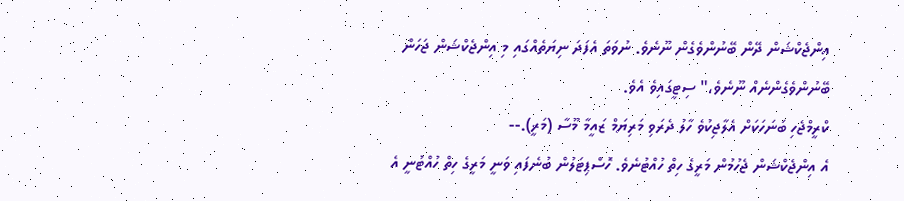އިންޖެކްޝަން ދޭން ބޭނުންވެގެން ނޫނެވެ. ނުވަތަ އެފަދަ ނިޔަތެއްގައި މި އިންޖެކްޝަން ޖަހަން ބޭނުންވެގެންނެއް ނޫނެވެ،" ސިޓީގައިވެ އެވެ.
ކްރީމްޖެހި ބަނަހަކަށް އެލާޖިކުވެ ހާލު ދެރަވި މަރިޔަމް ޒައީމާ މޫސާ (މަރީ).--
އެ އިންޖެކްޝަން ޖެހުމުން މަރީގެ ހިތް ހުއްޓުނެވެ. ހޮސްޕިޓަލުން ބުނެފައި ވަނީ މަރީގެ ހިތް ހުއްޓުނީ އެ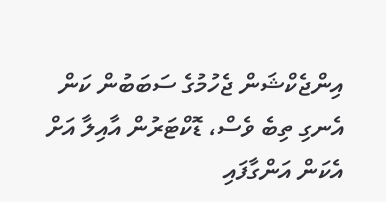އިންޖެކްޝަން ޖެހުމުގެ ސަބަބުން ކަން އެނގި ތިބެ ވެސް، ޑޮކްޓަރުން އާއިލާ އަށް އެކަން އަންގާފައި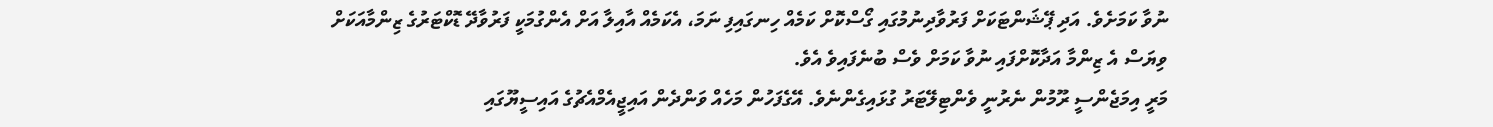ނުވާ ކަމަށެވެ. އަދި ޕޭޝަންޓަކަށް ފަރުވާދިނުމުގައި ގޯސްކޮށް ކަމެއް ހިނގައިފި ނަމަ، އެކަމެއް އާއިލާ އަށް އެންގުމަކީ ފަރުވާދޭ ޑޮކްޓަރުގެ ޒިންމާއަކަށް ވިޔަސް އެ ޒިންމާ އަދާކޮށްފައި ނުވާ ކަމަށް ވެސް ބުނެފައިވެ އެވެ.
މަރީ އިމަޖެންސީ ރޫމުން ނެރުނީ ވެންޓިލޭޓަރު ގުޅައިގެންނެވެ. އޭގެފަހުން މަހެއް ވަންދެން އައިޖީއެމްއެޗުގެ އައިސީޔޫގައި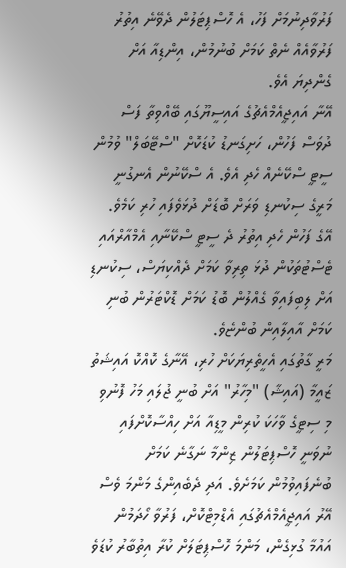ފަރުވާދިނުމަށް ފަހު، އެ ހޮސްޕިޓަލުން ދެވޭނެ އިތުރު ފަރުވާއެއް ނެތް ކަމަށް ބުނުމުން، އިންޑިއާ އަށް ގެންދިޔަ އެވެ.
އޭނާ އައިޖީއެމްއެޗުގެ އައިސީޔޫގައި ބޭއްވިތާ ފަސް ދުވަސް ފަހުން، ހަށިގަނޑު ކުޑަކޮށް "ސްޓޭބަލް" ވުމުން ސީޓީ ސްކޭނެއް ހެދި އެވެ. އެ ސްކޭނުން އެނގުނީ މަރީގެ ސިކުނޑި ވަރަށް ބޮޑަށް ދުޅަވެފައި ހުރި ކަމެވެ. އޭގެ ފަހުން ހެދި އިތުރު ދެ ސީޓީ ސްކޭނާއި އެމްއާރްއައި ޓެސްޓުތަކުން ދުޅަ ތިރިވާ ކަމަށް ދެއްކިޔަސް، ސިކުނޑި އަށް ލިބިފައިވާ ގެއްލުން ބޮޑު ކަމަށް ޑޮކްޓަރުން ބުނި ކަމަށް އާއިލާއިން ބުންޏެވެ.
މަރީ ގާތުގައި އެހީތެރިޔަކަށް ހުރި، އޭނާގެ ކޮއްކޮ އައިޝަތު ޒައީމާ (އައިޝާ) "މިހާރު" އަށް ބުނީ ޖުލައި މަހު ފޮނުވި މި ސިޓީގެ ވާހަކަ ކުރިން މީޑިއާ އަށް ހިއްސާކޮށްފައި ނުވަނީ ހޮސްޕިޓަލުން ޒިންމާ ނަގާނެ ކަމަށް ބުނެފައިވުމުން ކަމަށެވެ. އަދި ދެބެއިންގެ މަންމަ ވެސް އޭރު އައިޖީއެމްއެޗުގައި އެޑްމިޓްކޮށް، ފަރުވާ ހޯދަމުން އައުމާ ގުޅިގެން، މަންމަ ހޮސްޕިޓަލަށް ކުރާ އިތުބާރު ކުޑަވެ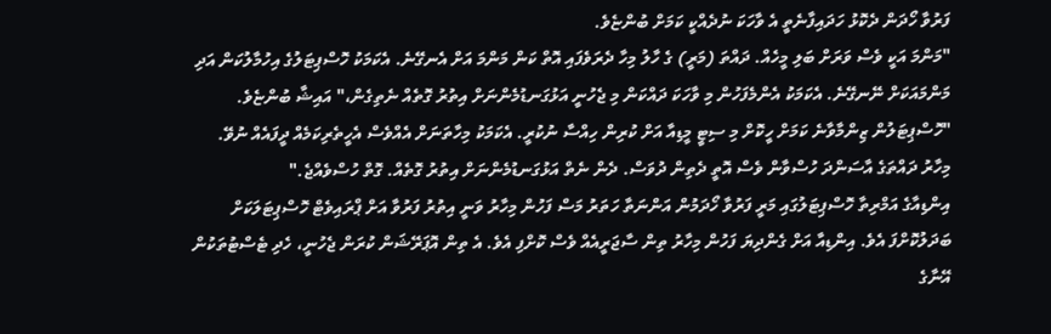ފަރުވާ ހޯދަން ދެކޮޅު ހަދައިފާނެތީ އެ ވާހަކަ ނުދެއްކީ ކަމަށް ބުންޏެވެ.
"މަންމަ އަކީ ވެސް ވަރަށް ބަލި މީހެއް. ދައްތަ (މަރީ) ގެ ހާލު މިހާ ދެރަވެފައި އޮތް ކަން މަންމަ އަށް އެނގޭނެ. އެކަމަކު ހޮސްޕިޓަލުގެ އިހުމާލުކަން އަދި މަންމައަކަށް ނޭނގޭނެ. އެކަމަކު އެންމެފަހުން މި ވާހަކަ ދައްކަން މި ޖެހުނީ އަޅުގަނޑުމެންނަށް އިތުރު ގޮތެއް ނެތިގެން،" އައިޝާ ބުންޏެވެ.
"ހޮސްޕިޓަލުން ޒިންމާވާނެ ކަމަށް ހީކޮށް މި ސިޓީ މީޑިއާ އަށް ކުރިން ހިއްސާ ނުކުރީ. އެކަމަކު މިހާތަނަށް އެއްވެސް އެހީތެރިކަމެއް ދީފައެއް ނުވޭ. މިހާރު ދައްތަގެ އާސަންދަ ހުސްވާން ވެސް އޮތީ ދެތިން ދުވަސް. ދެން ނެތް އަޅުގަނޑުމެންނަށް އިތުރު ގޮތެއް. ގޮތް ހުސްވެއްޖެ."
އިންޑިއާގެ އަމްރިތާ ހޮސްޕިޓަލުގައި މަރީ ފަރުވާ ހޯދަމުން އަންނަތާ ހަތަރު މަސް ފަހުން މިހާރު ވަނީ އިތުރު ފަރުވާ އަށް ޕްރައިވެޓް ހޮސްޕިޓަލަކަށް ބަދަލުކޮށްފަ އެވެ. އިންޑިއާ އަށް ގެންދިޔަ ފަހުން މިހާރު ތިން ސާޖަރީއެއް ވެސް ކޮށްފި އެވެ. އެ ތިން އޮޕަރޭޝަން ކުރަން ޖެހުނީ، ހެދި ޓެސްޓުތަކުން އޭނާގެ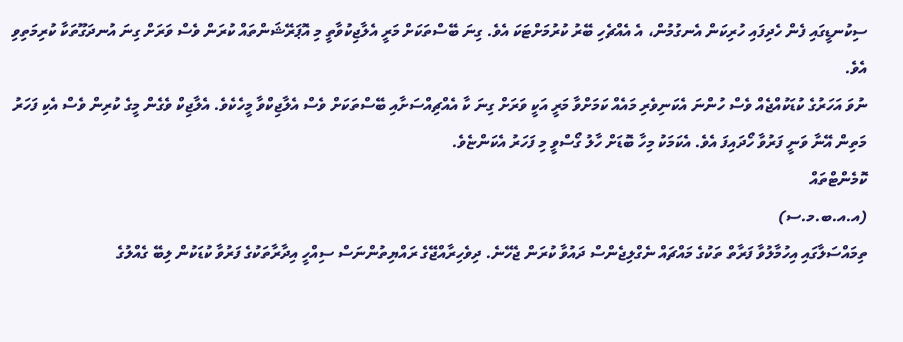ސިކުނޑީގައި ފެން ހެދިފައި ހުރިކަން އެނގުމުން، އެ އެއްޗެހި ބޭރު ކުރުމަށްޓަކަ އެވެ. ގިނަ ބޭސްތަކަށް މަރީ އެލާޖިކުވާތީ މި އޮޕަރޭޝަންތައް ކުރަން ވެސް ވަރަށް ގިނަ އުނދަގޫތަކާ ކުރިމަތިވި އެވެ.
ނުވަ އަހަރުގެ ކުޑަކުއްޖެއް ވެސް ހުންނަ އެކަނިވެރި މައެއް ކަމަށްވާ މަރީ އަކީ ވަރަށް ގިނަ ކާ އެއްޗިއްސަށާއި ބޭސްތަކަށް ވެސް އެލާޖިކްވާ މީހެކެވެ. އެލާޖިކް ވެގެން މީގެ ކުރިން ވެސް އެކި ފަހަރު މަތިން އޭނާ ވަނީ ފަރުވާ ހޯދައިފަ އެވެ. އެކަމަކު މިހާ ބޮޑަށް ހާލު ގޯސްވީ މި ފަހަރު އެކަންޏެވެ.
ކޮމެންޓްތައް
(އ.އ.ބ.މ.ސ)
ތިމައްސަލާގައި އިހުމާލުވާ ފަރާތް ތަކުގެ މައްޗައް ނެގްލިޖެންސް ދައުވާ ކުރަން ޖެހޭނެ. ދިވެހިރާއްޖޭގެ ރައްޔިތުންނަސް ސިއްހީ އިދާރާތަކުގެ ފަރުވާ ކުޑަކުން ލިބޭ ގެއްލުގެ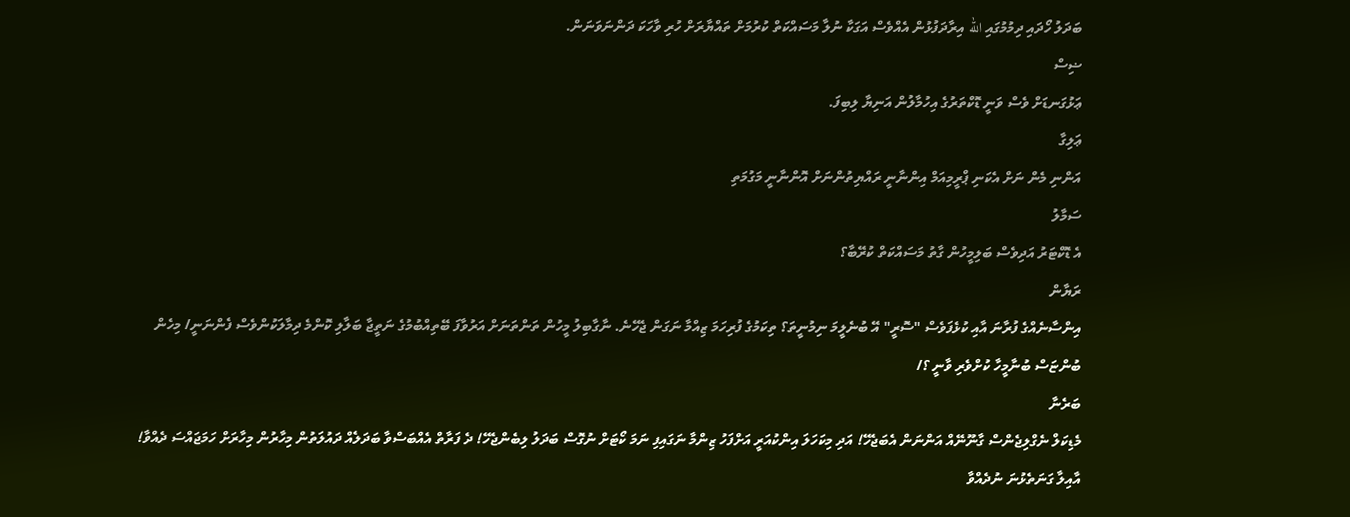ބަދަލު ހޯދައި ދިމުމުގައި الله އިރާދަފުޅުން އެއްވެސް އަގަކާ ނުލާ މަސައްކަތް ކުރުމަށް ތައްޔާރަށް ހުރި ވާހަކަ ދަންނަވަނަން.
ޟިސް
ޢަޅުގަނޑަށް ވެސް ވަނީ ޑޮކްތަރުގެ އިހުމާލުން އަނިޔާ ލިބިފަ.
ޢަލިގާ
އަންނި މެން ނަށް އެކަނި ޕްރީމިއަމް އިންނާނީ ރައްޔިތުންނަށް އޮންނާނީ މަގުމަތި
ސަމާލު
އެ ޑޮކްޓަރު އަދިވެސް ބަލިމީހުން ގާތު މަސައްކަތް ކުރޭބާ؟
ރަޔާން
އިންސާނެއްގެ ފުރާނަ އާއި ކުޅެފަވެސް "ސޮރީ" އޭ ބުނެލީމަ ނިމުނީތަ؟ ތިކަމުގެ ފުރިހަމަ ޒިއްމާ ނަގަން ޖެހޭނެ. ނާގާބިލު މީހުން ތަންތަނަށް އަރުވާފަ ބޭތިއްބުމުގެ ނަތީޖާ ބަލާލި ކޮންމެ ދިމާލަކުންވެސް ފެންނަނީ/ މިހެން ބުންޏަސް ބުނާމީހާ ކުށްވެރި ވާނީ ؟/
ބަރެނާ
މެޑިކަލް ނެގްލިޖެންސް ގާނޫނޭއް އަންނަން އެބަޖެހޭ! އަދި މިކަހަލަ އިންކުއަރީ އަށްފަހު ޒިންމާ ނަގައިފި ނަމަ ކޯޓަށް ނުގޮސް ބަދަލު ލިބެންޖެހޭ! ދެ ފަރާތް އެއްބަސްވާ ބަދަލެއް ދައުލަތުން މިހާރުން މިހާރަށް ހަމަޖައްސަ ދެއްވާ! އާއިލާ ގަނަތެޅުނަ ނުދެއްވާ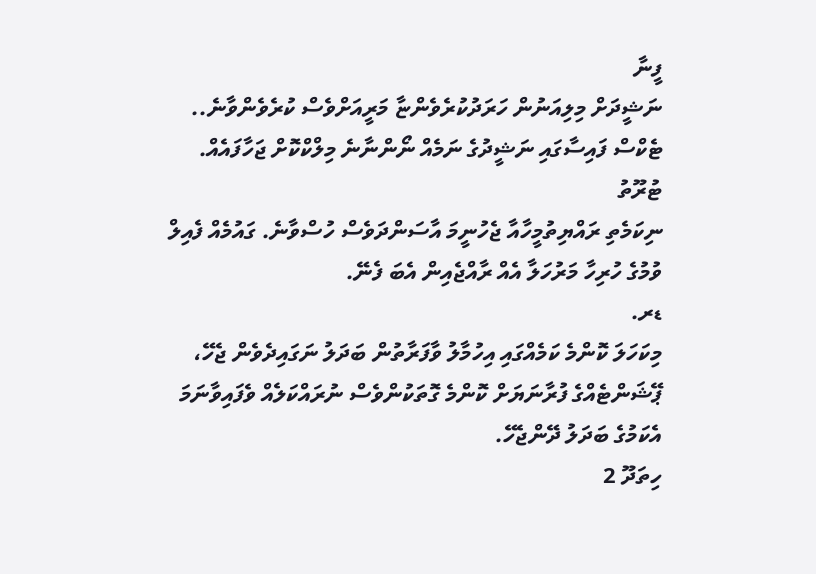ފީނާ
ނަޝީދަށް މިލިއަނުން ހަރަދުކުރެވެންޏާ މަރީއަށްވެސް ކުރެވެންވާނެ.. ޓެކްސް ފައިސާގައި ނަޝީދުގެ ނަމެއް ނޯންނާނެ މިލްކްކޮށް ޖަހާފައެއް.
ޓުރޫތު
ނިކަމެތި ރައްޔިތުމީހާއާ ޖެހުނީމަ އާސަންދަވެސް ހުސްވާނެ. ގައުމެއް ފެއިލް ވުމުގެ ހުރިހާ މަރުހަލާ އެއް ރާއްޖެއިން އެބަ ފެނޭ.
ޑރ.
މިކަހަލަ ކޮންމެ ކަމެއްގައި އިހުމާލު ވާފަރާތުން ބަދަލު ނަގައިދެވެން ޖެހޭ، ޕޭޝަންޓެއްގެ ފުރާނަޔަށް ކޮންމެ ގޮތަކުންވެސް ނުރައްކަލެއް ވެފައިވާނަމަ އެކަމުގެ ބަދަލު ދޭންޖެހޭ.
ހިތަދޫ 2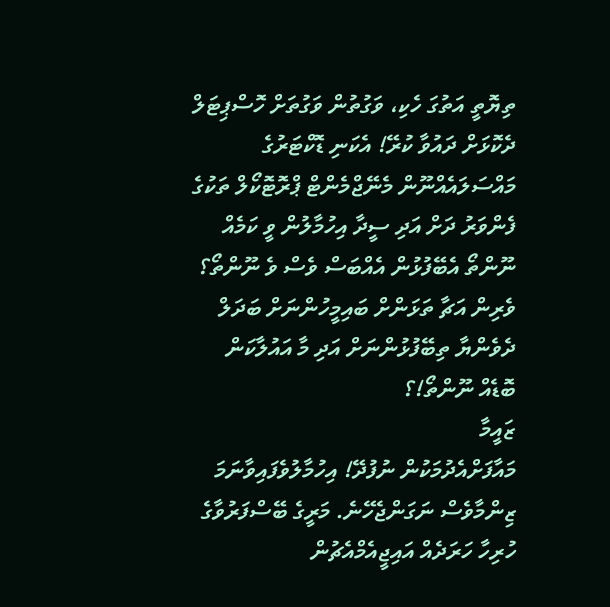ތިޔޮތީ އަތުގަ ހެކި، ވަގުތުން ވަގުތަށް ހޮސްޕިޓަލް ދެކޮޅަށް ދައުވާ ކުރޭ! އެކަނި ޑޮކްޓަރުގެ މައްސަލައެއްނޫން މެނޭޖްމެންޓް ޕްރޮޓޮކޯލް ތަކުގެ ފެންވަރު ދަށް އަދި ސީދާ އިހުމާލުން ވީ ކަމެއް ނޫންތޯ އެބޭފުޅުން އެއްބަސް ވެސް ވެ ނޫންތޯ؟ ވެރިން އަޗާ ތަޅަންށް ބައިމީހުންނަށް ބަދަލް ދެވެންޔާ ތިބޭފުޅުންނަށް އަދި މާ އައުލާކަން ބޮޑެއް ނޫންތޯ!؟
ޒައީމާ
މައާފަށްއެދުމަކުން ނުފުދޭ! އިހުމާލުވެފައިވާނަމަ ޒިންމާވެސް ނަގަންޖެހޭނެ. މަރީގެ ބޭސްފަރުވާގެ ހުރިހާ ހަރަދެއް އައިޖީއެމްއެޗުން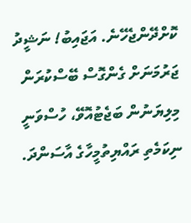ކޮށްދޭންޖެހޭނެ. އަޖައިބު! ނަޝީދު ޖަރުމަނަށް ގެންގޮސް ބޭސްކުރަން މިލިޔަނުން ބަޖެޓުއޮވޭ، ހުސްވަނީ ނިކަމެތި ރައްޔިތުމީހާގެ އާސަންދަ.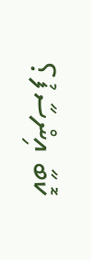ކޮބާ އިންސާފު؟